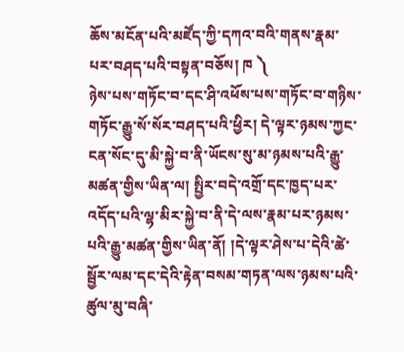ཆོས་མངོན་པའི་མཛོད་ཀྱི་དཀའ་བའི་གནས་རྣམ་པར་བཤད་པའི་བསྟན་བཅོས། ཁ ༽
ཉེས་པས་གཏོང་བ་དང་ཤི་འཕོས་པས་གཏོང་བ་གཉིས་གཏོང་རྒྱུ་སོ་སོར་བཤད་པའི་ཕྱིར། དེ་ལྟར་ཉམས་ཀྱང་ངན་སོང་དུ་མི་སྐྱེ་བ་ནི་ཡོངས་སུ་མ་ཉམས་པའི་རྒྱུ་མཚན་གྱིས་ཡིན་ལ། སྤྱིར་བདེ་འགྲོ་དང་ཁྱད་པར་འདོད་པའི་ལྷ་མིར་སྐྱེ་བ་ནི་དེ་ལས་རྣམ་པར་ཉམས་པའི་རྒྱུ་མཚན་གྱིས་ཡིན་ནོ། །དེ་ལྟར་ཤེས་པ་དེའི་ཚེ་སྦྱོར་ལམ་དང་དེའི་རྟེན་བསམ་གཏན་ལས་ཉམས་པའི་ཚུལ་མུ་བཞི་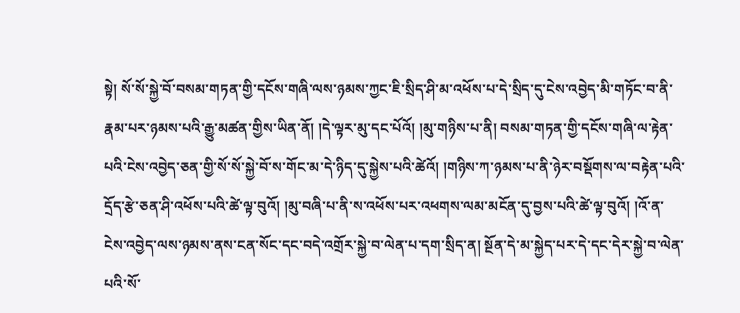སྟེ། སོ་སོ་སྐྱེ་བོ་བསམ་གཏན་གྱི་དངོས་གཞི་ལས་ཉམས་ཀྱང་ཇི་སྲིད་ཤི་མ་འཕོས་པ་དེ་སྲིད་དུ་ངེས་འབྱེད་མི་གཏོང་བ་ནི་རྣམ་པར་ཉམས་པའི་རྒྱུ་མཚན་གྱིས་ཡིན་ནོ། །དེ་ལྟར་མུ་དང་པོའོ། །མུ་གཉིས་པ་ནི། བསམ་གཏན་གྱི་དངོས་གཞི་ལ་རྟེན་པའི་ངེས་འབྱེད་ཅན་གྱི་སོ་སོ་སྐྱེ་བོ་ས་གོང་མ་དེ་ཉིད་དུ་སྐྱེས་པའི་ཚེའོ། །གཉིས་ཀ་ཉམས་པ་ནི་ཉེར་བསྡོགས་ལ་བརྟེན་པའི་དྲོད་རྩེ་ཅན་ཤི་འཕོས་པའི་ཚེ་ལྟ་བུའོ། །མུ་བཞི་པ་ནི་ས་འཕོས་པར་འཕགས་ལམ་མངོན་དུ་བྱས་པའི་ཚེ་ལྟ་བུའོ། །འོ་ན་ངེས་འབྱེད་ལས་ཉམས་ནས་ངན་སོང་དང་བདེ་འགྲོར་སྐྱེ་བ་ལེན་པ་དག་སྲིད་ན། སྔོན་དེ་མ་སྐྱེད་པར་དེ་དང་དེར་སྐྱེ་བ་ལེན་པའི་སོ་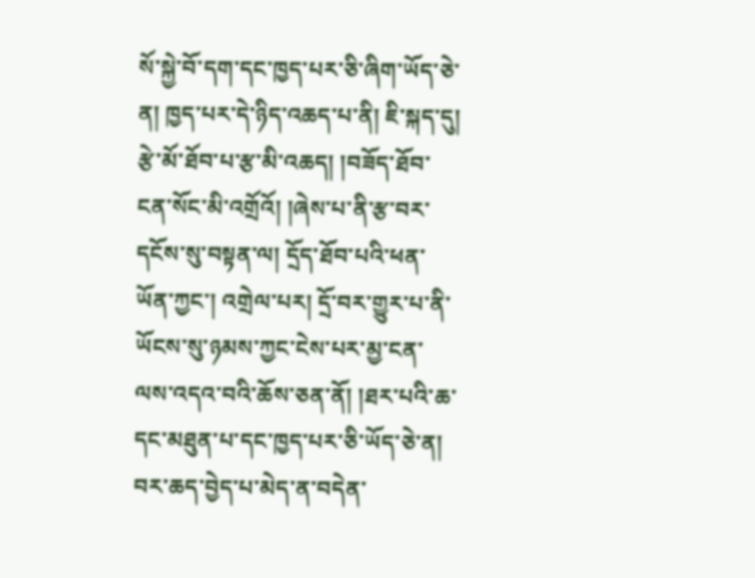སོ་སྐྱེ་བོ་དག་དང་ཁྱད་པར་ཅི་ཞིག་ཡོད་ཅེ་ན། ཁྱད་པར་དེ་ཉིད་འཆད་པ་ནི། ཇི་སྐད་དུ། རྩེ་མོ་ཐོབ་པ་རྩ་མི་འཆད། །བཟོད་ཐོབ་ངན་སོང་མི་འགྲོའོ། །ཞེས་པ་ནི་རྩ་བར་དངོས་སུ་བསྟན་ལ། དྲོད་ཐོབ་པའི་ཕན་ཡོན་ཀྱང་། འགྲེལ་པར། དྲོ་བར་གྱུར་པ་ནི་ཡོངས་སུ་ཉམས་ཀྱང་ངེས་པར་མྱ་ངན་ལས་འདའ་བའི་ཆོས་ཅན་ནོ། །ཐར་པའི་ཆ་དང་མཐུན་པ་དང་ཁྱད་པར་ཅི་ཡོད་ཅེ་ན། བར་ཆད་བྱེད་པ་མེད་ན་བདེན་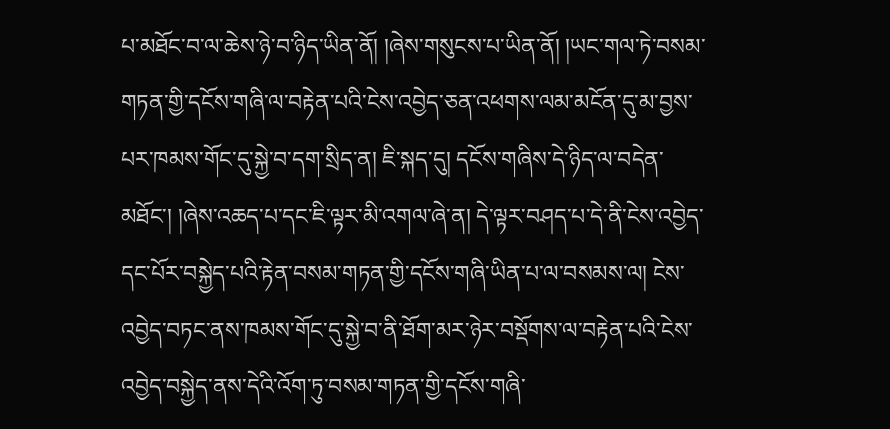པ་མཐོང་བ་ལ་ཆེས་ཉེ་བ་ཉིད་ཡིན་ནོ། །ཞེས་གསུངས་པ་ཡིན་ནོ། །ཡང་གལ་ཏེ་བསམ་གཏན་གྱི་དངོས་གཞི་ལ་བརྟེན་པའི་ངེས་འབྱེད་ཅན་འཕགས་ལམ་མངོན་དུ་མ་བྱས་པར་ཁམས་གོང་དུ་སྐྱེ་བ་དག་སྲིད་ན། ཇི་སྐད་དུ། དངོས་གཞིས་དེ་ཉིད་ལ་བདེན་མཐོང་། །ཞེས་འཆད་པ་དང་ཇི་ལྟར་མི་འགལ་ཞེ་ན། དེ་ལྟར་བཤད་པ་དེ་ནི་ངེས་འབྱེད་དང་པོར་བསྐྱེད་པའི་རྟེན་བསམ་གཏན་གྱི་དངོས་གཞི་ཡིན་པ་ལ་བསམས་ལ། ངེས་འབྱེད་བཏང་ནས་ཁམས་གོང་དུ་སྐྱེ་བ་ནི་ཐོག་མར་ཉེར་བསྡོགས་ལ་བརྟེན་པའི་ངེས་འབྱེད་བསྐྱེད་ནས་དེའི་འོག་ཏུ་བསམ་གཏན་གྱི་དངོས་གཞི་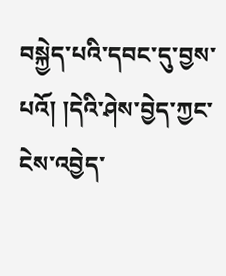བསྐྱེད་པའི་དབང་དུ་བྱས་པའོ། །དེའི་ཤེས་བྱེད་ཀྱང་ངེས་འབྱེད་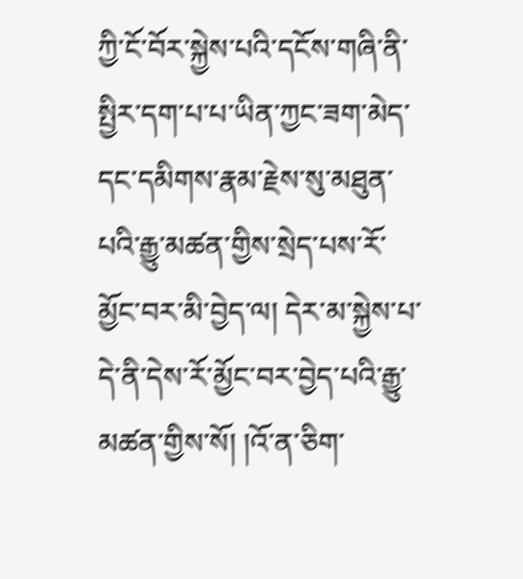ཀྱི་ངོ་བོར་སྐྱེས་པའི་དངོས་གཞི་ནི་སྤྱིར་དག་པ་པ་ཡིན་ཀྱང་ཟག་མེད་དང་དམིགས་རྣམ་རྗེས་སུ་མཐུན་པའི་རྒྱུ་མཚན་གྱིས་སྲེད་པས་རོ་མྱོང་བར་མི་བྱེད་ལ། དེར་མ་སྐྱེས་པ་དེ་ནི་དེས་རོ་མྱོང་བར་བྱེད་པའི་རྒྱུ་མཚན་གྱིས་སོ། །འོ་ན་ཅིག་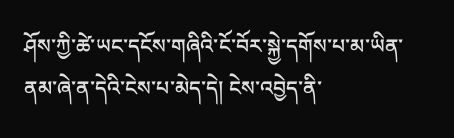ཤོས་ཀྱི་ཚེ་ཡང་དངོས་གཞིའི་ངོ་བོར་སྐྱེ་དགོས་པ་མ་ཡིན་ནམ་ཞེ་ན་དེའི་ངེས་པ་མེད་དེ། ངེས་འབྱེད་ནི་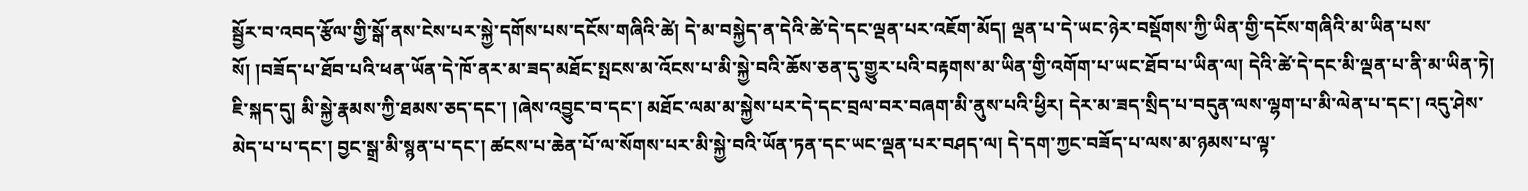སྦྱོར་བ་འབད་རྩོལ་གྱི་སྒོ་ནས་ངེས་པར་སྐྱེ་དགོས་པས་དངོས་གཞིའི་ཚེ། དེ་མ་བསྐྱེད་ན་དེའི་ཚེ་དེ་དང་ལྡན་པར་འཇོག་མོད། ལྡན་པ་དེ་ཡང་ཉེར་བསྡོགས་ཀྱི་ཡིན་གྱི་དངོས་གཞིའི་མ་ཡིན་པས་སོ། །བཟོད་པ་ཐོབ་པའི་ཕན་ཡོན་དེ་ཁོ་ནར་མ་ཟད་མཐོང་སྤངས་མ་འོངས་པ་མི་སྐྱེ་བའི་ཆོས་ཅན་དུ་གྱུར་པའི་བརྟགས་མ་ཡིན་གྱི་འགོག་པ་ཡང་ཐོབ་པ་ཡིན་ལ། དེའི་ཚེ་དེ་དང་མི་ལྡན་པ་ནི་མ་ཡིན་ཏེ། ཇི་སྐད་དུ། མི་སྐྱེ་རྣམས་ཀྱི་ཐམས་ཅད་དང་། །ཞེས་འབྱུང་བ་དང་། མཐོང་ལམ་མ་སྐྱེས་པར་དེ་དང་བྲལ་བར་བཞག་མི་ནུས་པའི་ཕྱིར། དེར་མ་ཟད་སྲིད་པ་བདུན་ལས་ལྷག་པ་མི་ལེན་པ་དང་། འདུ་ཤེས་མེད་པ་པ་དང་། བྱང་སྒྲ་མི་སྙན་པ་དང་། ཚངས་པ་ཆེན་པོ་ལ་སོགས་པར་མི་སྐྱེ་བའི་ཡོན་ཏན་དང་ཡང་ལྡན་པར་བཤད་ལ། དེ་དག་ཀྱང་བཟོད་པ་ལས་མ་ཉམས་པ་ལྟ་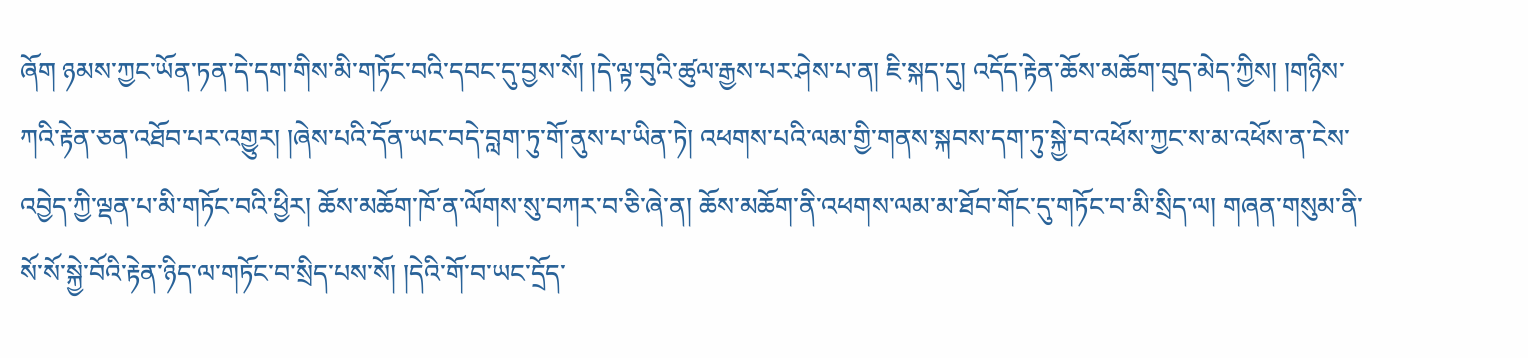ཞོག ཉམས་ཀྱང་ཡོན་ཏན་དེ་དག་གིས་མི་གཏོང་བའི་དབང་དུ་བྱས་སོ། །དེ་ལྟ་བུའི་ཚུལ་རྒྱས་པར་ཤེས་པ་ན། ཇི་སྐད་དུ། འདོད་རྟེན་ཆོས་མཆོག་བུད་མེད་ཀྱིས། །གཉིས་ཀའི་རྟེན་ཅན་འཐོབ་པར་འགྱུར། །ཞེས་པའི་དོན་ཡང་བདེ་བླག་ཏུ་གོ་ནུས་པ་ཡིན་ཏེ། འཕགས་པའི་ལམ་གྱི་གནས་སྐབས་དག་ཏུ་སྐྱེ་བ་འཕོས་ཀྱང་ས་མ་འཕོས་ན་ངེས་འབྱེད་ཀྱི་ལྡན་པ་མི་གཏོང་བའི་ཕྱིར། ཆོས་མཆོག་ཁོ་ན་ལོགས་སུ་བཀར་བ་ཅི་ཞེ་ན། ཆོས་མཆོག་ནི་འཕགས་ལམ་མ་ཐོབ་གོང་དུ་གཏོང་བ་མི་སྲིད་ལ། གཞན་གསུམ་ནི་སོ་སོ་སྐྱེ་བོའི་རྟེན་ཉིད་ལ་གཏོང་བ་སྲིད་པས་སོ། །དེའི་གོ་བ་ཡང་དྲོད་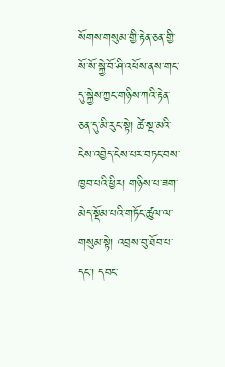སོགས་གསུམ་གྱི་རྟེན་ཅན་གྱི་སོ་སོ་སྐྱེ་བོ་ཤི་འཕོས་ནས་གང་དུ་སྐྱེས་ཀྱང་གཉིས་ཀའི་རྟེན་ཅན་དུ་མི་རུང་སྟེ། ཚེ་སྔ་མའི་ངེས་འབྱེད་ངེས་པར་བཏང་བས་ཁྱབ་པའི་ཕྱིར། གཉིས་པ་ཟག་མེད་སྡོམ་པའི་གཏོང་ཚུལ་ལ་གསུམ་སྟེ། འབྲས་བུ་ཐོབ་པ་དང་། དབང་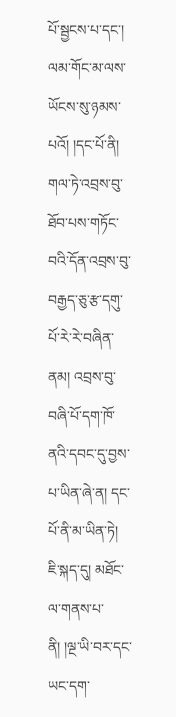པོ་སྦྱངས་པ་དང་། ལམ་གོང་མ་ལས་ཡོངས་སུ་ཉམས་པའོ། །དང་པོ་ནི། གལ་ཏེ་འབྲས་བུ་ཐོབ་པས་གཏོང་བའི་དོན་འབྲས་བུ་བརྒྱད་ཅུ་རྩ་དགུ་པོ་རེ་རེ་བཞིན་ནམ། འབྲས་བུ་བཞི་པོ་དག་ཁོ་ནའི་དབང་དུ་བྱས་པ་ཡིན་ཞེ་ན། དང་པོ་ནི་མ་ཡིན་ཏེ། ཇི་སྐད་དུ། མཐོང་ལ་གནས་པ་ནི། །ལྔ་ཡི་བར་དང་ཡང་དག་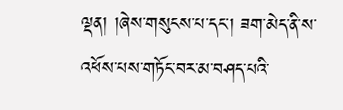ལྡན། །ཞེས་གསུངས་པ་དང་། ཟག་མེད་ནི་ས་འཕོས་པས་གཏོང་བར་མ་བཤད་པའི་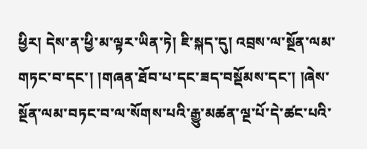ཕྱིར། དེས་ན་ཕྱི་མ་ལྟར་ཡིན་ཏེ། ཇི་སྐད་དུ། འབྲས་ལ་སྔོན་ལམ་གཏང་བ་དང་། །གཞན་ཐོབ་པ་དང་ཟད་བསྡོམས་དང་། །ཞེས་སྔོན་ལམ་བཏང་བ་ལ་སོགས་པའི་རྒྱུ་མཚན་ལྔ་པོ་དེ་ཚང་པའི་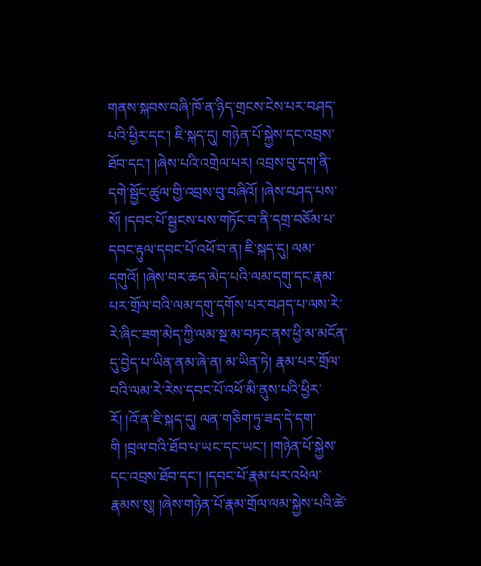གནས་སྐབས་བཞི་ཁོ་ན་ཉིད་གྲངས་ངེས་པར་བཤད་པའི་ཕྱིར་དང་། ཇི་སྐད་དུ། གཉེན་པོ་སྐྱེས་དང་འབྲས་ཐོབ་དང་། །ཞེས་པའི་འགྲེལ་པར། འབྲས་བུ་དག་ནི་དགེ་སྦྱོང་ཚུལ་གྱི་འབྲས་བུ་བཞིའོ། །ཞེས་བཤད་པས་སོ། །དབང་པོ་སྦྱངས་པས་གཏོང་བ་ནི་དགྲ་བཅོམ་པ་དབང་རྟུལ་དབང་པོ་འཕོ་བ་ན། ཇི་སྐད་དུ། ལམ་དགུའོ། །ཞེས་བར་ཆད་མེད་པའི་ལམ་དགུ་དང་རྣམ་པར་གྲོལ་བའི་ལམ་དགུ་དགོས་པར་བཤད་པ་ལས་རེ་རེ་ཞིང་ཟག་མེད་ཀྱི་ལམ་སྔ་མ་བཏང་ནས་ཕྱི་མ་མངོན་དུ་བྱེད་པ་ཡིན་ནམ་ཞེ་ན། མ་ཡིན་ཏེ། རྣམ་པར་གྲོལ་བའི་ལམ་རེ་རེས་དབང་པོ་འཕོ་མི་ནུས་པའི་ཕྱིར་རོ། །འོ་ན་ཇི་སྐད་དུ། ལན་གཅིག་ཏུ་ཟད་དེ་དག་གི །བྲལ་བའི་ཐོབ་པ་ཡང་དང་ཡང་། །གཉེན་པོ་སྐྱེས་དང་འབྲས་ཐོབ་དང་། །དབང་པོ་རྣམ་པར་འཕེལ་རྣམས་སུ། །ཞེས་གཉེན་པོ་རྣམ་གྲོལ་ལམ་སྐྱེས་པའི་ཚེ་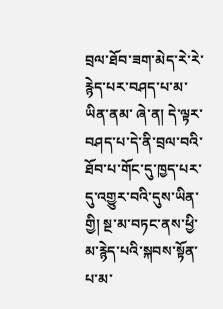བྲལ་ཐོབ་ཟག་མེད་རེ་རེ་རྙེད་པར་བཤད་པ་མ་ཡིན་ནམ་ ཞེ་ན། དེ་ལྟར་བཤད་པ་དེ་ནི་བྲལ་བའི་ཐོབ་པ་གོང་དུ་ཁྱད་པར་དུ་འགྱུར་བའི་དུས་ཡིན་གྱི། སྔ་མ་བཏང་ནས་ཕྱི་མ་རྙེད་པའི་སྐབས་སྟོན་པ་མ་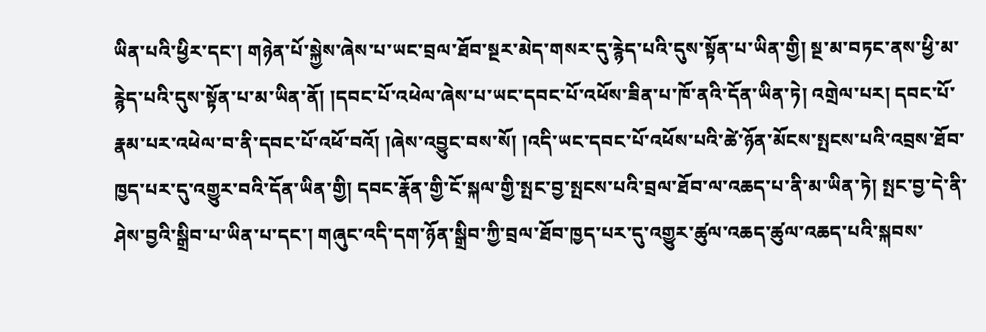ཡིན་པའི་ཕྱིར་དང་། གཉེན་པོ་སྐྱེས་ཞེས་པ་ཡང་བྲལ་ཐོབ་སྔར་མེད་གསར་དུ་རྙེད་པའི་དུས་སྟོན་པ་ཡིན་གྱི། སྔ་མ་བཏང་ནས་ཕྱི་མ་རྙེད་པའི་དུས་སྟོན་པ་མ་ཡིན་ནོ། །དབང་པོ་འཕེལ་ཞེས་པ་ཡང་དབང་པོ་འཕོས་ཟིན་པ་ཁོ་ནའི་དོན་ཡིན་ཏེ། འགྲེལ་པར། དབང་པོ་རྣམ་པར་འཕེལ་བ་ནི་དབང་པོ་འཕོ་བའོ། །ཞེས་འབྱུང་བས་སོ། །འདི་ཡང་དབང་པོ་འཕོས་པའི་ཚེ་ཉོན་མོངས་སྤངས་པའི་འབྲས་ཐོབ་ཁྱད་པར་དུ་འགྱུར་བའི་དོན་ཡིན་གྱི། དབང་རྣོན་གྱི་ངོ་སྐལ་གྱི་སྤང་བྱ་སྤངས་པའི་བྲལ་ཐོབ་ལ་འཆད་པ་ནི་མ་ཡིན་ཏེ། སྤང་བྱ་དེ་ནི་ཤེས་བྱའི་སྒྲིབ་པ་ཡིན་པ་དང་། གཞུང་འདི་དག་ཉོན་སྒྲིབ་ཀྱི་བྲལ་ཐོབ་ཁྱད་པར་དུ་འགྱུར་ཚུལ་འཆད་ཚུལ་འཆད་པའི་སྐབས་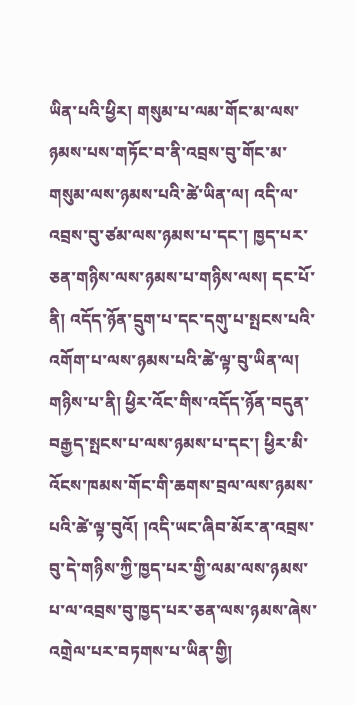ཡིན་པའི་ཕྱིར། གསུམ་པ་ལམ་གོང་མ་ལས་ཉམས་པས་གཏོང་བ་ནི་འབྲས་བུ་གོང་མ་གསུམ་ལས་ཉམས་པའི་ཚེ་ཡིན་ལ། འདི་ལ་འབྲས་བུ་ཙམ་ལས་ཉམས་པ་དང་། ཁྱད་པར་ཅན་གཉིས་ལས་ཉམས་པ་གཉིས་ལས། དང་པོ་ནི། འདོད་ཉོན་དྲུག་པ་དང་དགུ་པ་སྤངས་པའི་འགོག་པ་ལས་ཉམས་པའི་ཚེ་ལྟ་བུ་ཡིན་ལ། གཉིས་པ་ནི། ཕྱིར་འོང་གིས་འདོད་ཉོན་བདུན་བརྒྱད་སྤངས་པ་ལས་ཉམས་པ་དང་། ཕྱིར་མི་འོངས་ཁམས་གོང་གི་ཆགས་བྲལ་ལས་ཉམས་པའི་ཚེ་ལྟ་བུའོ། །འདི་ཡང་ཞིབ་མོར་ན་འབྲས་བུ་དེ་གཉིས་ཀྱི་ཁྱད་པར་གྱི་ལམ་ལས་ཉམས་པ་ལ་འབྲས་བུ་ཁྱད་པར་ཅན་ལས་ཉམས་ཞེས་འགྲེལ་པར་བཏགས་པ་ཡིན་གྱི།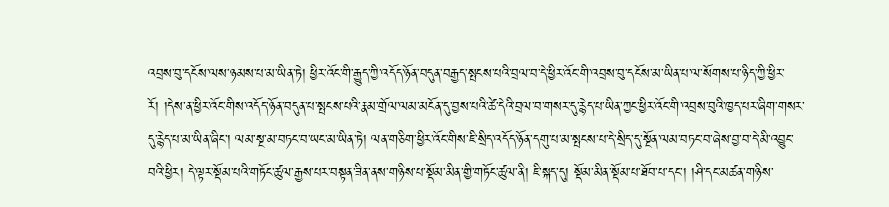འབྲས་བུ་དངོས་ལས་ཉམས་པ་མ་ཡིན་ཏེ། ཕྱིར་འོང་གི་རྒྱུད་ཀྱི་འདོད་ཉོན་བདུན་བརྒྱད་སྤངས་པའི་བྲལ་བ་དེ་ཕྱིར་འོང་གི་འབྲས་བུ་དངོས་མ་ཡིན་པ་ལ་སོགས་པ་ཉིད་ཀྱི་ཕྱིར་རོ། །དེས་ན་ཕྱིར་འོང་གིས་འདོད་ཉོན་བདུན་པ་སྤངས་པའི་རྣམ་གྲོལ་ལམ་མངོན་དུ་བྱས་པའི་ཚེ་དེའི་བྲལ་བ་གསར་དུ་རྙེད་པ་ཡིན་ཀྱང་ཕྱིར་འོང་གི་འབྲས་བུའི་ཁྱད་པར་ཞིག་གསར་དུ་རྙེད་པ་མ་ཡིན་ཞིང་། ལམ་སྔ་མ་བཏང་བ་ཡང་མ་ཡིན་ཏེ། ལན་གཅིག་ཕྱིར་འོང་གིས་ཇི་སྲིད་འདོད་ཉོན་དགུ་པ་མ་སྤངས་པ་དེ་སྲིད་དུ་སྔོན་ལམ་བཏང་བ་ཞེས་བྱ་བ་དེ་མི་འབྱུང་བའི་ཕྱིར། དེ་ལྟར་སྡོམ་པའི་གཏོང་ཚུལ་རྒྱས་པར་བསྟན་ཟིན་ནས་གཉིས་པ་སྡོམ་མིན་གྱི་གཏོང་ཚུལ་ནི། ཇི་སྐད་དུ། སྡོམ་མིན་སྡོམ་པ་ཐོབ་པ་དང་། །ཤི་དང་མཚན་གཉིས་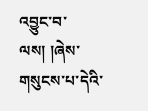འབྱུང་བ་ལས། །ཞེས་གསུངས་པ་དེའི་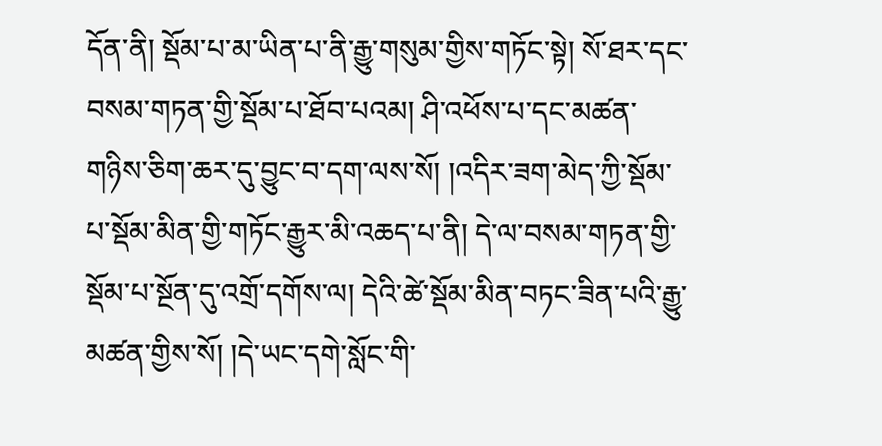དོན་ནི། སྡོམ་པ་མ་ཡིན་པ་ནི་རྒྱུ་གསུམ་གྱིས་གཏོང་སྟེ། སོ་ཐར་དང་བསམ་གཏན་གྱི་སྡོམ་པ་ཐོབ་པའམ། ཤི་འཕོས་པ་དང་མཚན་གཉིས་ཅིག་ཆར་དུ་བྱུང་བ་དག་ལས་སོ། །འདིར་ཟག་མེད་ཀྱི་སྡོམ་པ་སྡོམ་མིན་གྱི་གཏོང་རྒྱུར་མི་འཆད་པ་ནི། དེ་ལ་བསམ་གཏན་གྱི་སྡོམ་པ་སྔོན་དུ་འགྲོ་དགོས་ལ། དེའི་ཚེ་སྡོམ་མིན་བཏང་ཟིན་པའི་རྒྱུ་མཚན་གྱིས་སོ། །དེ་ཡང་དགེ་སློང་གི་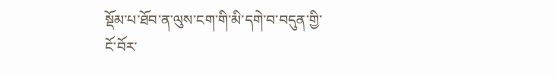སྡོམ་པ་ཐོབ་ན་ལུས་ངག་གི་མི་དགེ་བ་བདུན་གྱི་ངོ་བོར་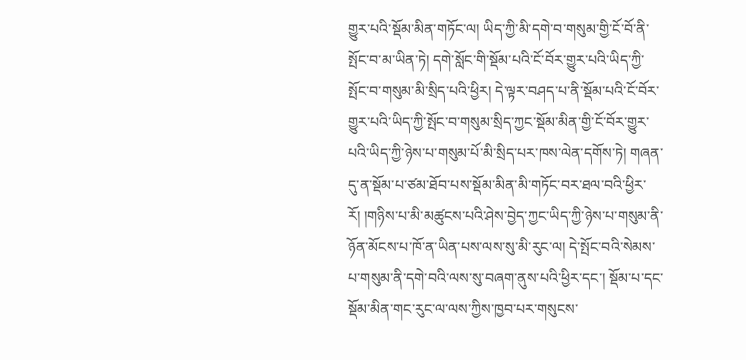གྱུར་པའི་སྡོམ་མིན་གཏོང་ལ། ཡིད་ཀྱི་མི་དགེ་བ་གསུམ་གྱི་ངོ་བོ་ནི་སྤོང་བ་མ་ཡིན་ཏེ། དགེ་སློང་གི་སྡོམ་པའི་ངོ་བོར་གྱུར་པའི་ཡིད་ཀྱི་སྤོང་བ་གསུམ་མི་སྲིད་པའི་ཕྱིར། དེ་ལྟར་བཤད་པ་ནི་སྡོམ་པའི་ངོ་བོར་གྱུར་པའི་ཡིད་ཀྱི་སྤོང་བ་གསུམ་སྲིད་ཀྱང་སྡོམ་མིན་གྱི་ངོ་བོར་གྱུར་པའི་ཡིད་ཀྱི་ཉེས་པ་གསུམ་པོ་མི་སྲིད་པར་ཁས་ལེན་དགོས་ཏེ། གཞན་དུ་ན་སྡོམ་པ་ཙམ་ཐོབ་པས་སྡོམ་མིན་མི་གཏོང་བར་ཐལ་བའི་ཕྱིར་རོ། །གཉིས་པ་མི་མཚུངས་པའི་ཤེས་བྱེད་ཀྱང་ཡིད་ཀྱི་ཉེས་པ་གསུམ་ནི་ཉོན་མོངས་པ་ཁོ་ན་ཡིན་པས་ལས་སུ་མི་རུང་ལ། དེ་སྤོང་བའི་སེམས་པ་གསུམ་ནི་དགེ་བའི་ལས་སུ་བཞག་ནུས་པའི་ཕྱིར་དང་། སྡོམ་པ་དང་སྡོམ་མིན་གང་རུང་ལ་ལས་ཀྱིས་ཁྱབ་པར་གསུངས་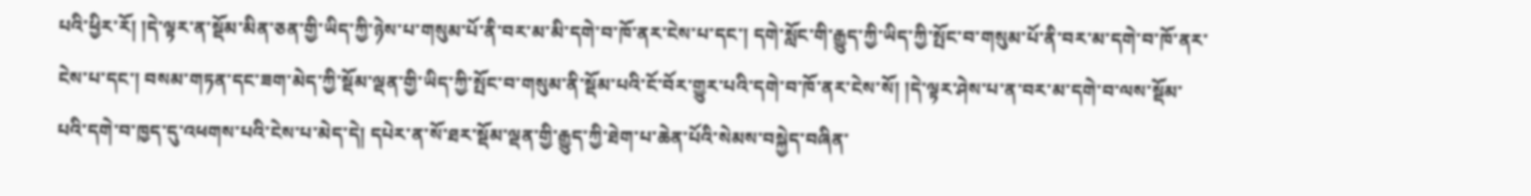པའི་ཕྱིར་རོ། །དེ་ལྟར་ན་སྡོམ་མིན་ཅན་གྱི་ཡིད་ཀྱི་ཉེས་པ་གསུམ་པོ་ནི་བར་མ་མི་དགེ་བ་ཁོ་ནར་ངེས་པ་དང་། དགེ་སློང་གི་རྒྱུད་ཀྱི་ཡིད་ཀྱི་སྤོང་བ་གསུམ་པོ་ནི་བར་མ་དགེ་བ་ཁོ་ནར་ངེས་པ་དང་། བསམ་གཏན་དང་ཟག་མེད་ཀྱི་སྡོམ་ལྡན་གྱི་ཡིད་ཀྱི་སྤོང་བ་གསུམ་ནི་སྡོམ་པའི་ངོ་བོར་གྱུར་པའི་དགེ་བ་ཁོ་ནར་ངེས་སོ། །དེ་ལྟར་ཤེས་པ་ན་བར་མ་དགེ་བ་ལས་སྡོམ་པའི་དགེ་བ་ཁྱད་དུ་འཕགས་པའི་ངེས་པ་མེད་དེ། དཔེར་ན་སོ་ཐར་སྡོམ་ལྡན་གྱི་རྒྱུད་ཀྱི་ཐེག་པ་ཆེན་པོའི་སེམས་བསྐྱེད་བཞིན་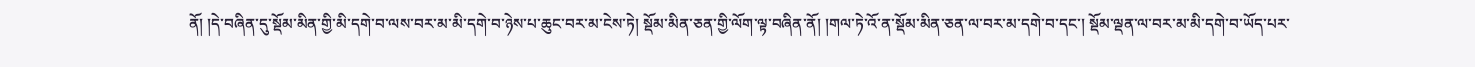ནོ། །དེ་བཞིན་དུ་སྡོམ་མིན་གྱི་མི་དགེ་བ་ལས་བར་མ་མི་དགེ་བ་ཉེས་པ་ཆུང་བར་མ་ངེས་ཏེ། སྡོམ་མིན་ཅན་གྱི་ལོག་ལྟ་བཞིན་ནོ། །གལ་ཏེ་འོ་ན་སྡོམ་མིན་ཅན་ལ་བར་མ་དགེ་བ་དང་། སྡོམ་ལྡན་ལ་བར་མ་མི་དགེ་བ་ཡོད་པར་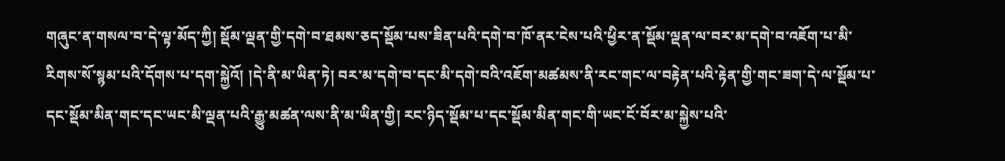གཞུང་ན་གསལ་བ་དེ་ལྟ་མོད་ཀྱི། སྡོམ་ལྡན་གྱི་དགེ་བ་ཐམས་ཅད་སྡོམ་པས་ཟིན་པའི་དགེ་བ་ཁོ་ནར་ངེས་པའི་ཕྱིར་ན་སྡོམ་ལྡན་ལ་བར་མ་དགེ་བ་འཇོག་པ་མི་རིགས་སོ་སྙམ་པའི་དོགས་པ་དག་སྐྱེའོ། །དེ་ནི་མ་ཡིན་ཏེ། བར་མ་དགེ་བ་དང་མི་དགེ་བའི་འཇོག་མཚམས་ནི་རང་གང་ལ་བརྟེན་པའི་རྟེན་གྱི་གང་ཟག་དེ་ལ་སྡོམ་པ་དང་སྡོམ་མིན་གང་དང་ཡང་མི་ལྡན་པའི་རྒྱུ་མཚན་ལས་ནི་མ་ཡིན་གྱི། རང་ཉིད་སྡོམ་པ་དང་སྡོམ་མིན་གང་གི་ཡང་ངོ་བོར་མ་སྐྱེས་པའི་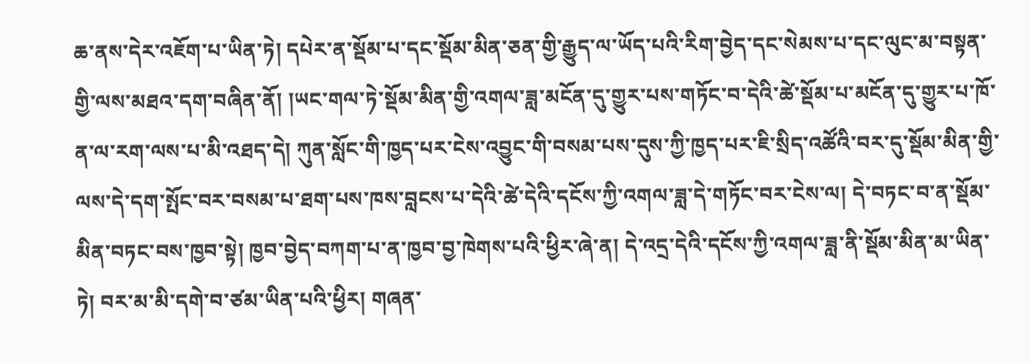ཆ་ནས་དེར་འཇོག་པ་ཡིན་ཏེ། དཔེར་ན་སྡོམ་པ་དང་སྡོམ་མིན་ཅན་གྱི་རྒྱུད་ལ་ཡོད་པའི་རིག་བྱེད་དང་སེམས་པ་དང་ལུང་མ་བསྟན་གྱི་ལས་མཐའ་དག་བཞིན་ནོ། །ཡང་གལ་ཏེ་སྡོམ་མིན་གྱི་འགལ་ཟླ་མངོན་དུ་གྱུར་པས་གཏོང་བ་དེའི་ཚེ་སྡོམ་པ་མངོན་དུ་གྱུར་པ་ཁོ་ན་ལ་རག་ལས་པ་མི་འཐད་དེ། ཀུན་སློང་གི་ཁྱད་པར་ངེས་འབྱུང་གི་བསམ་པས་དུས་ཀྱི་ཁྱད་པར་ཇི་སྲིད་འཚོའི་བར་དུ་སྡོམ་མིན་གྱི་ལས་དེ་དག་སྤོང་བར་བསམ་པ་ཐག་པས་ཁས་བླངས་པ་དེའི་ཚེ་དེའི་དངོས་ཀྱི་འགལ་ཟླ་དེ་གཏོང་བར་ངེས་ལ། དེ་བཏང་བ་ན་སྡོམ་མིན་བཏང་བས་ཁྱབ་སྟེ། ཁྱབ་བྱེད་བཀག་པ་ན་ཁྱབ་བྱ་ཁེགས་པའི་ཕྱིར་ཞེ་ན། དེ་འདྲ་དེའི་དངོས་ཀྱི་འགལ་ཟླ་ནི་སྡོམ་མིན་མ་ཡིན་ཏེ། བར་མ་མི་དགེ་བ་ཙམ་ཡིན་པའི་ཕྱིར། གཞན་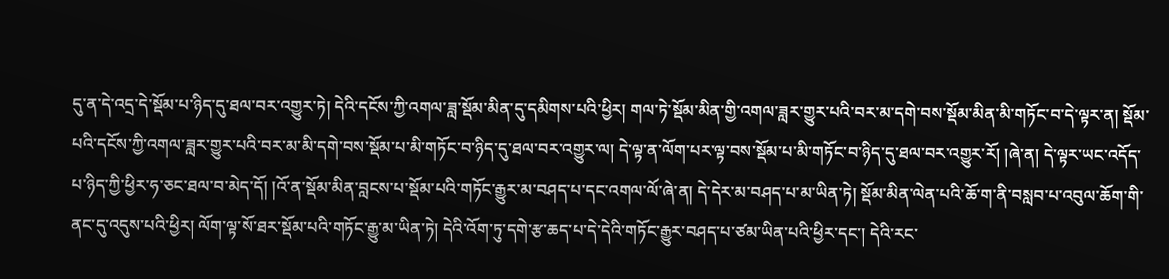དུ་ན་དེ་འདྲ་དེ་སྡོམ་པ་ཉིད་དུ་ཐལ་བར་འགྱུར་ཏེ། དེའི་དངོས་ཀྱི་འགལ་ཟླ་སྡོམ་མིན་དུ་དམིགས་པའི་ཕྱིར། གལ་ཏེ་སྡོམ་མིན་གྱི་འགལ་ཟླར་གྱུར་པའི་བར་མ་དགེ་བས་སྡོམ་མིན་མི་གཏོང་བ་དེ་ལྟར་ན། སྡོམ་པའི་དངོས་ཀྱི་འགལ་ཟླར་གྱུར་པའི་བར་མ་མི་དགེ་བས་སྡོམ་པ་མི་གཏོང་བ་ཉིད་དུ་ཐལ་བར་འགྱུར་ལ། དེ་ལྟ་ན་ལོག་པར་ལྟ་བས་སྡོམ་པ་མི་གཏོང་བ་ཉིད་དུ་ཐལ་བར་འགྱུར་རོ། །ཞེ་ན། དེ་ལྟར་ཡང་འདོད་པ་ཉིད་ཀྱི་ཕྱིར་ཧ་ཅང་ཐལ་བ་མེད་དོ། །འོ་ན་སྡོམ་མིན་བླངས་པ་སྡོམ་པའི་གཏོང་རྒྱུར་མ་བཤད་པ་དང་འགལ་ལོ་ཞེ་ན། དེ་དེར་མ་བཤད་པ་མ་ཡིན་ཏེ། སྡོམ་མིན་ལེན་པའི་ཆོ་ག་ནི་བསླབ་པ་འབུལ་ཆོག་གི་ནང་དུ་འདུས་པའི་ཕྱིར། ལོག་ལྟ་སོ་ཐར་སྡོམ་པའི་གཏོང་རྒྱུ་མ་ཡིན་ཏེ། དེའི་འོག་ཏུ་དགེ་རྩ་ཆད་པ་དེ་དེའི་གཏོང་རྒྱུར་བཤད་པ་ཙམ་ཡིན་པའི་ཕྱིར་དང་། དེའི་རང་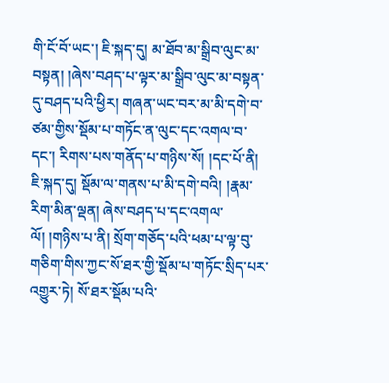གི་ངོ་བོ་ཡང་། ཇི་སྐད་དུ། མ་ཐོབ་མ་སྒྲིབ་ལུང་མ་བསྟན། །ཞེས་བཤད་པ་ལྟར་མ་སྒྲིབ་ལུང་མ་བསྟན་དུ་བཤད་པའི་ཕྱིར། གཞན་ཡང་བར་མ་མི་དགེ་བ་ཙམ་གྱིས་སྡོམ་པ་གཏོང་ན་ལུང་དང་འགལ་བ་དང་། རིགས་པས་གནོད་པ་གཉིས་སོ། །དང་པོ་ནི། ཇི་སྐད་དུ། སྡོམ་ལ་གནས་པ་མི་དགེ་བའི། །རྣམ་རིག་མིན་ལྡན། ཞེས་བཤད་པ་དང་འགལ་ལོ། །གཉིས་པ་ནི། སྲོག་གཅོད་པའི་ཕམ་པ་ལྟ་བུ་གཅིག་གིས་ཀྱང་སོ་ཐར་གྱི་སྡོམ་པ་གཏོང་སྲིད་པར་འགྱུར་ཏེ། སོ་ཐར་སྡོམ་པའི་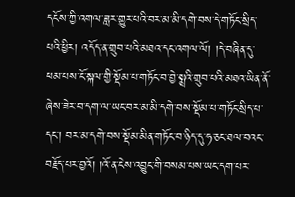དངོས་ཀྱི་འགལ་ཟླར་གྱུར་པའི་བར་མ་མི་དགེ་བས་དེ་གཏོང་སྲིད་པའི་ཕྱིར། འདོད་ན་གྲུབ་པའི་མཐའ་དང་འགལ་ལོ། །དེ་བཞིན་དུ་ཕམ་པས་ངོ་སྐལ་གྱི་སྡོམ་པ་གཏོང་བ་བྱེ་སྨྲའི་གྲུབ་པའི་མཐའ་ཡིན་ནོ་ཞེས་ཟེར་བ་དག་ལ་ཡང་བར་མ་མི་དགེ་བས་སྡོམ་པ་གཏོང་སྲིད་པ་དང་། བར་མ་དགེ་བས་སྡོམ་མིན་གཏོང་བ་ཉིད་དུ་ཧ་ཅང་ཐལ་བའང་བརྗོད་པར་བྱའོ། །འོ་ན་ངེས་འབྱུང་གི་བསམ་པས་ཡང་དག་པར་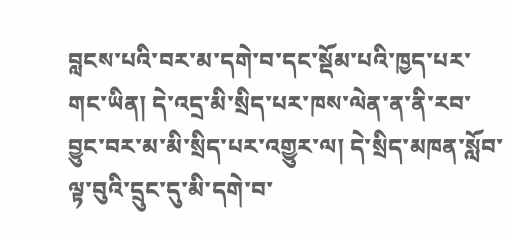བླངས་པའི་བར་མ་དགེ་བ་དང་སྡོམ་པའི་ཁྱད་པར་གང་ཡིན། དེ་འདྲ་མི་སྲིད་པར་ཁས་ལེན་ན་ནི་རབ་བྱུང་བར་མ་མི་སྲིད་པར་འགྱུར་ལ། དེ་སྲིད་མཁན་སློབ་ལྟ་བུའི་དྲུང་དུ་མི་དགེ་བ་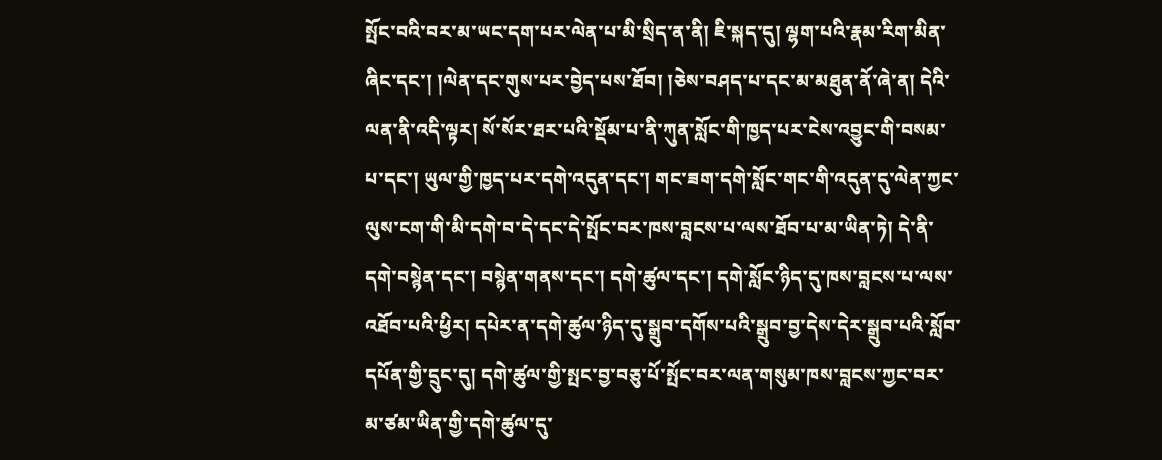སྤོང་བའི་བར་མ་ཡང་དག་པར་ལེན་པ་མི་སྲིད་ན་ནི། ཇི་སྐད་དུ། ལྷག་པའི་རྣམ་རིག་མིན་ཞིང་དང་། །ལེན་དང་གུས་པར་བྱེད་པས་ཐོབ། །ཅེས་བཤད་པ་དང་མ་མཐུན་ནོ་ཞེ་ན། དེའི་ལན་ནི་འདི་ལྟར། སོ་སོར་ཐར་པའི་སྡོམ་པ་ནི་ཀུན་སློང་གི་ཁྱད་པར་ངེས་འབྱུང་གི་བསམ་པ་དང་། ཡུལ་གྱི་ཁྱད་པར་དགེ་འདུན་དང་། གང་ཟག་དགེ་སློང་གང་གི་འདུན་དུ་ལེན་ཀྱང་ལུས་ངག་གི་མི་དགེ་བ་དེ་དང་དེ་སྤོང་བར་ཁས་བླངས་པ་ལས་ཐོབ་པ་མ་ཡིན་ཏེ། དེ་ནི་དགེ་བསྙེན་དང་། བསྙེན་གནས་དང་། དགེ་ཚུལ་དང་། དགེ་སློང་ཉིད་དུ་ཁས་བླངས་པ་ལས་འཐོབ་པའི་ཕྱིར། དཔེར་ན་དགེ་ཚུལ་ཉིད་དུ་སྒྲུབ་དགོས་པའི་སྒྲུབ་བྱ་དེས་དེར་སྒྲུབ་པའི་སློབ་དཔོན་གྱི་དྲུང་དུ། དགེ་ཚུལ་གྱི་སྤང་བྱ་བཅུ་པོ་སྤོང་བར་ལན་གསུམ་ཁས་བླངས་ཀྱང་བར་མ་ཙམ་ཡིན་གྱི་དགེ་ཚུལ་དུ་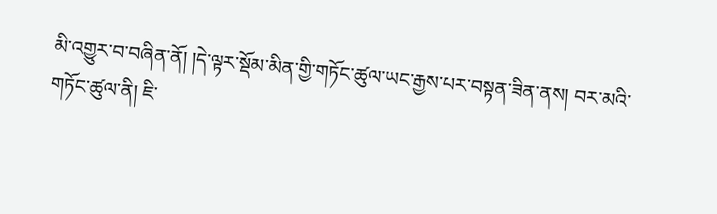མི་འགྱུར་བ་བཞིན་ནོ། །དེ་ལྟར་སྡོམ་མིན་གྱི་གཏོང་ཚུལ་ཡང་རྒྱས་པར་བསྟན་ཟིན་ནས། བར་མའི་གཏོང་ཚུལ་ནི། ཇི་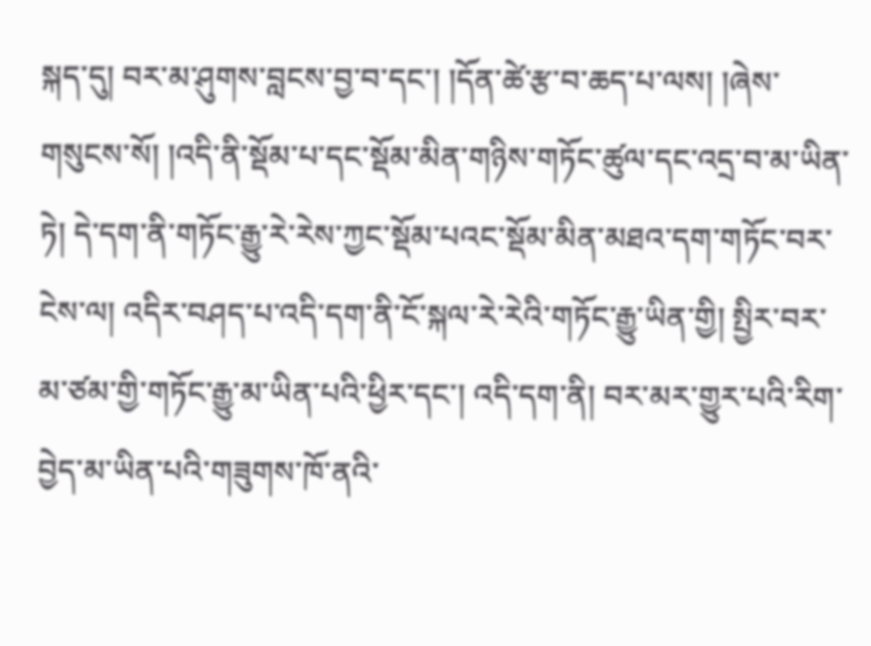སྐད་དུ། བར་མ་ཤུགས་བླངས་བྱ་བ་དང་། །དོན་ཚེ་རྩ་བ་ཆད་པ་ལས། །ཞེས་གསུངས་སོ། །འདི་ནི་སྡོམ་པ་དང་སྡོམ་མིན་གཉིས་གཏོང་ཚུལ་དང་འདྲ་བ་མ་ཡིན་ཏེ། དེ་དག་ནི་གཏོང་རྒྱུ་རེ་རེས་ཀྱང་སྡོམ་པའང་སྡོམ་མིན་མཐའ་དག་གཏོང་བར་ངེས་ལ། འདིར་བཤད་པ་འདི་དག་ནི་ངོ་སྐལ་རེ་རེའི་གཏོང་རྒྱུ་ཡིན་གྱི། སྤྱིར་བར་མ་ཙམ་གྱི་གཏོང་རྒྱུ་མ་ཡིན་པའི་ཕྱིར་དང་། འདི་དག་ནི། བར་མར་གྱུར་པའི་རིག་བྱེད་མ་ཡིན་པའི་གཟུགས་ཁོ་ནའི་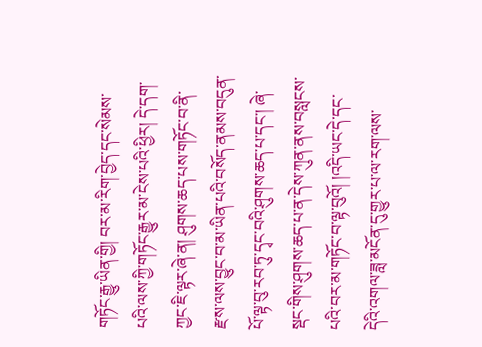གཏོང་རྒྱུ་ཡིན་གྱི། བར་མ་རིག་བྱེད་དང་སེམས་པའི་ལས་ཀྱི་གཏོང་རྒྱུར་མ་ངེས་པའི་ཕྱིར། དེ་དག་ཀྱང་ཇི་ལྟར་ཞེ་ན། ཤུགས་ཆད་པས་གཏོང་བ་ནི་རྫས་ལས་བྱུང་བ་མ་ཡིན་པའི་བསོད་ནམས་བདུན་པོ་ལྟ་བུ་རབ་ཏུ་དྭང་བའི་ཤུགས་ཆད་པ་དང་། ཞེ་སྡང་གིས་ཤུགས་ཆད་པ་ན་དེས་ཀུན་ནས་བསླངས་པའི་བར་མ་གཏོང་བ་ལྟ་བུའོ། །འདི་ཡང་དེ་དང་དེའི་འགལ་ཟླ་མངོན་དུ་གྱུར་པ་ལ་རག་ལས་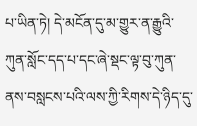པ་ཡིན་ཏེ། དེ་མངོན་དུ་མ་གྱུར་ན་རྒྱུའི་ཀུན་སློང་དད་པ་དང་ཞེ་སྡང་ལྟ་བུ་ཀུན་ནས་བསླངས་པའི་ལས་ཀྱི་རིགས་དེ་ཉིད་དུ་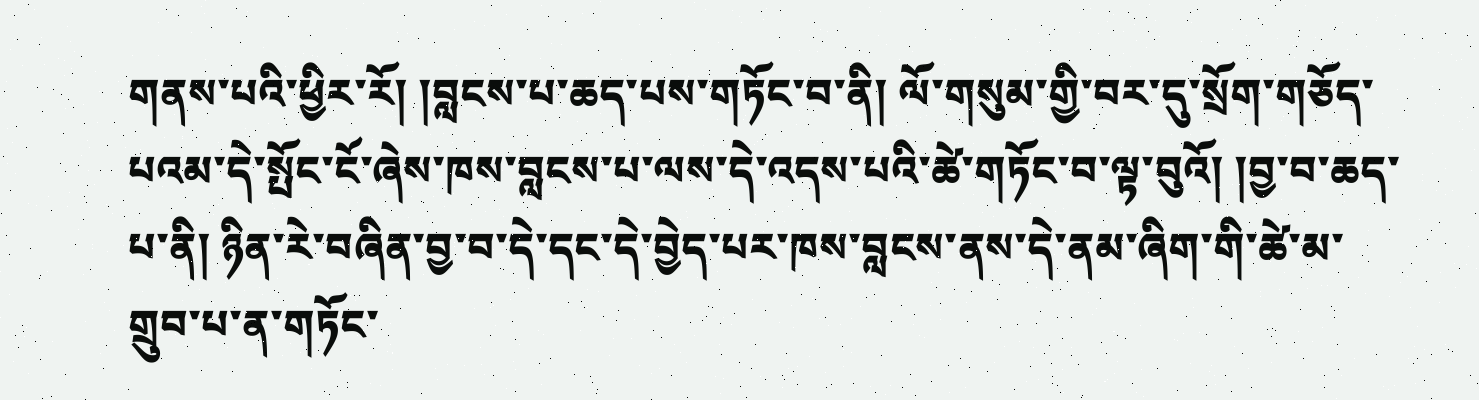གནས་པའི་ཕྱིར་རོ། །བླངས་པ་ཆད་པས་གཏོང་བ་ནི། ལོ་གསུམ་གྱི་བར་དུ་སྲོག་གཅོད་པའམ་དེ་སྤོང་ངོ་ཞེས་ཁས་བླངས་པ་ལས་དེ་འདས་པའི་ཚེ་གཏོང་བ་ལྟ་བུའོ། །བྱ་བ་ཆད་པ་ནི། ཉིན་རེ་བཞིན་བྱ་བ་དེ་དང་དེ་བྱེད་པར་ཁས་བླངས་ནས་དེ་ནམ་ཞིག་གི་ཚེ་མ་གྲུབ་པ་ན་གཏོང་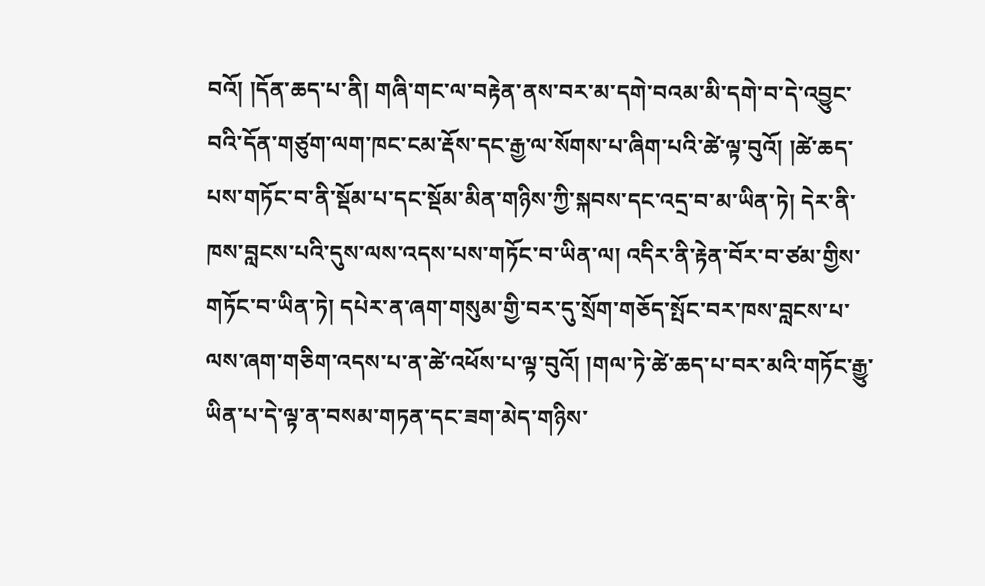བའོ། །དོན་ཆད་པ་ནི། གཞི་གང་ལ་བརྟེན་ནས་བར་མ་དགེ་བའམ་མི་དགེ་བ་དེ་འབྱུང་བའི་དོན་གཙུག་ལག་ཁང་ངམ་རྡོས་དང་རྒྱ་ལ་སོགས་པ་ཞིག་པའི་ཚེ་ལྟ་བུའོ། །ཚེ་ཆད་པས་གཏོང་བ་ནི་སྡོམ་པ་དང་སྡོམ་མིན་གཉིས་ཀྱི་སྐབས་དང་འདྲ་བ་མ་ཡིན་ཏེ། དེར་ནི་ཁས་བླངས་པའི་དུས་ལས་འདས་པས་གཏོང་བ་ཡིན་ལ། འདིར་ནི་རྟེན་བོར་བ་ཙམ་གྱིས་གཏོང་བ་ཡིན་ཏེ། དཔེར་ན་ཞག་གསུམ་གྱི་བར་དུ་སྲོག་གཅོད་སྤོང་བར་ཁས་བླངས་པ་ལས་ཞག་གཅིག་འདས་པ་ན་ཚེ་འཕོས་པ་ལྟ་བུའོ། །གལ་ཏེ་ཚེ་ཆད་པ་བར་མའི་གཏོང་རྒྱུ་ཡིན་པ་དེ་ལྟ་ན་བསམ་གཏན་དང་ཟག་མེད་གཉིས་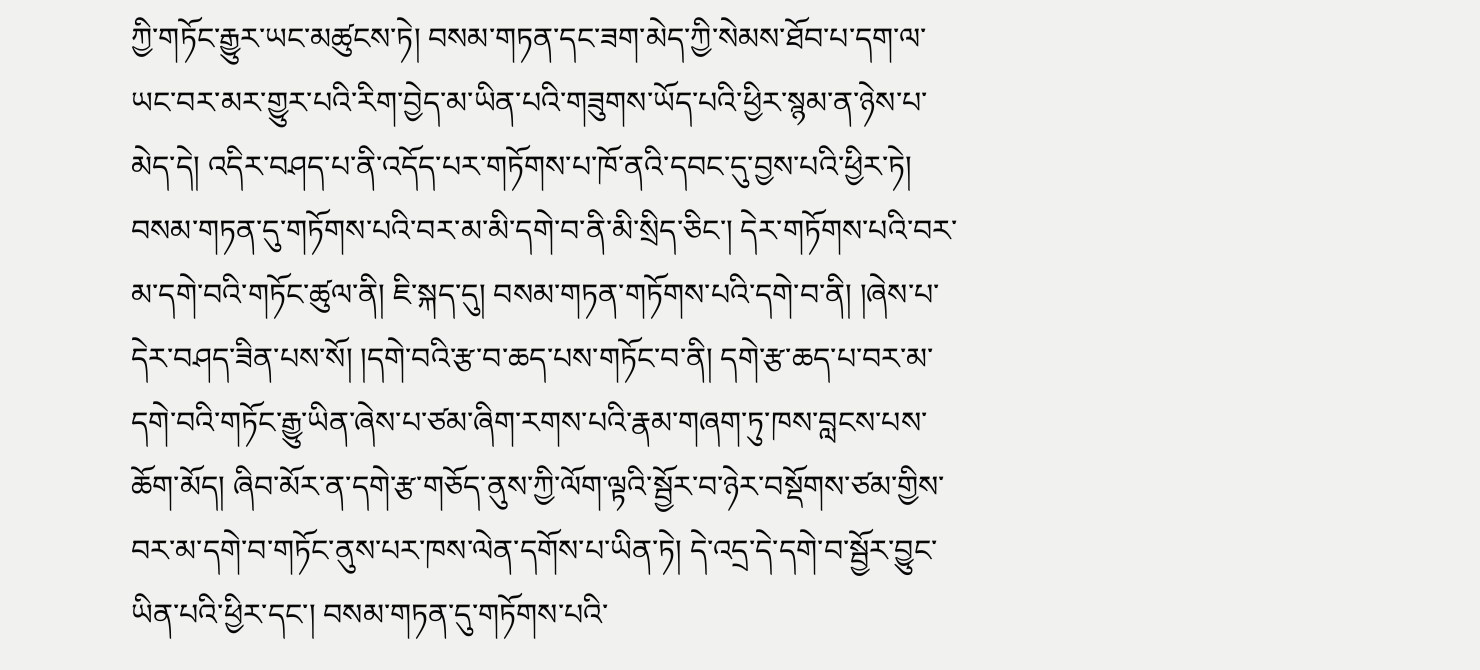ཀྱི་གཏོང་རྒྱུར་ཡང་མཚུངས་ཏེ། བསམ་གཏན་དང་ཟག་མེད་ཀྱི་སེམས་ཐོབ་པ་དག་ལ་ཡང་བར་མར་གྱུར་པའི་རིག་བྱེད་མ་ཡིན་པའི་གཟུགས་ཡོད་པའི་ཕྱིར་སྙམ་ན་ཉེས་པ་མེད་དེ། འདིར་བཤད་པ་ནི་འདོད་པར་གཏོགས་པ་ཁོ་ནའི་དབང་དུ་བྱས་པའི་ཕྱིར་ཏེ། བསམ་གཏན་དུ་གཏོགས་པའི་བར་མ་མི་དགེ་བ་ནི་མི་སྲིད་ཅིང་། དེར་གཏོགས་པའི་བར་མ་དགེ་བའི་གཏོང་ཚུལ་ནི། ཇི་སྐད་དུ། བསམ་གཏན་གཏོགས་པའི་དགེ་བ་ནི། །ཞེས་པ་དེར་བཤད་ཟིན་པས་སོ། །དགེ་བའི་རྩ་བ་ཆད་པས་གཏོང་བ་ནི། དགེ་རྩ་ཆད་པ་བར་མ་དགེ་བའི་གཏོང་རྒྱུ་ཡིན་ཞེས་པ་ཙམ་ཞིག་རགས་པའི་རྣམ་གཞག་ཏུ་ཁས་བླངས་པས་ཆོག་མོད། ཞིབ་མོར་ན་དགེ་རྩ་གཅོད་ནུས་ཀྱི་ལོག་ལྟའི་སྦྱོར་བ་ཉེར་བསྡོགས་ཙམ་གྱིས་བར་མ་དགེ་བ་གཏོང་ནུས་པར་ཁས་ལེན་དགོས་པ་ཡིན་ཏེ། དེ་འདྲ་དེ་དགེ་བ་སྦྱོར་བྱུང་ཡིན་པའི་ཕྱིར་དང་། བསམ་གཏན་དུ་གཏོགས་པའི་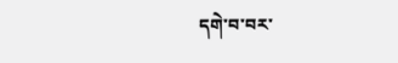དགེ་བ་བར་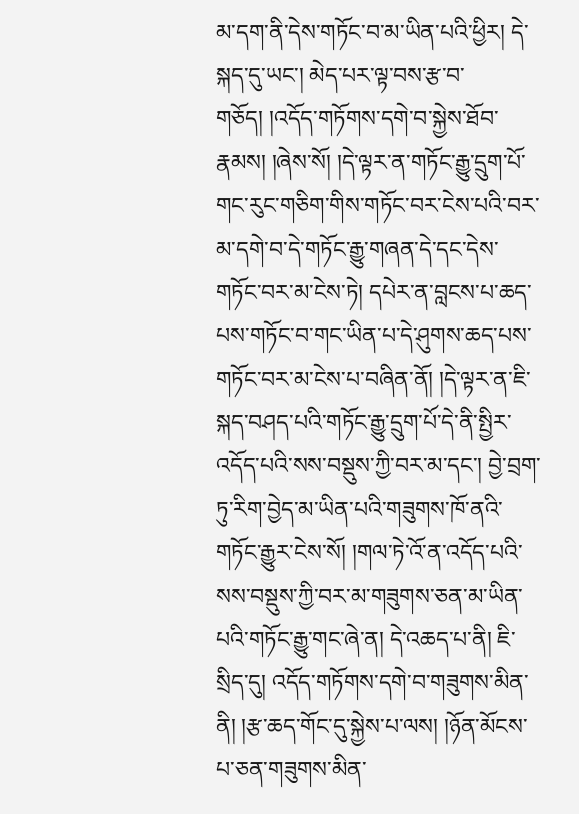མ་དག་ནི་དེས་གཏོང་བ་མ་ཡིན་པའི་ཕྱིར། དེ་སྐད་དུ་ཡང་། མེད་པར་ལྟ་བས་རྩ་བ་གཅོད། །འདོད་གཏོགས་དགེ་བ་སྐྱེས་ཐོབ་རྣམས། །ཞེས་སོ། །དེ་ལྟར་ན་གཏོང་རྒྱུ་དྲུག་པོ་གང་རུང་གཅིག་གིས་གཏོང་བར་ངེས་པའི་བར་མ་དགེ་བ་དེ་གཏོང་རྒྱུ་གཞན་དེ་དང་དེས་གཏོང་བར་མ་ངེས་ཏེ། དཔེར་ན་བླངས་པ་ཆད་པས་གཏོང་བ་གང་ཡིན་པ་དེ་ཤུགས་ཆད་པས་གཏོང་བར་མ་ངེས་པ་བཞིན་ནོ། །དེ་ལྟར་ན་ཇི་སྐད་བཤད་པའི་གཏོང་རྒྱུ་དྲུག་པོ་དེ་ནི་སྤྱིར་འདོད་པའི་སས་བསྡུས་ཀྱི་བར་མ་དང་། བྱེ་བྲག་ཏུ་རིག་བྱེད་མ་ཡིན་པའི་གཟུགས་ཁོ་ནའི་གཏོང་རྒྱུར་ངེས་སོ། །གལ་ཏེ་འོ་ན་འདོད་པའི་སས་བསྡུས་ཀྱི་བར་མ་གཟུགས་ཅན་མ་ཡིན་པའི་གཏོང་རྒྱུ་གང་ཞེ་ན། དེ་འཆད་པ་ནི། ཇི་སྲིད་དུ། འདོད་གཏོགས་དགེ་བ་གཟུགས་མིན་ནི། །རྩ་ཆད་གོང་དུ་སྐྱེས་པ་ལས། །ཉོན་མོངས་པ་ཅན་གཟུགས་མིན་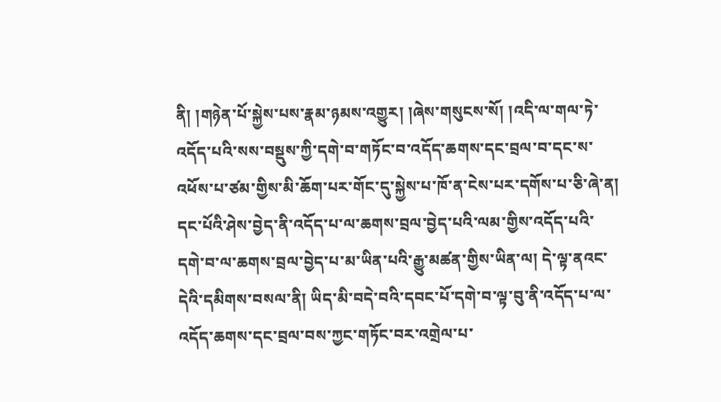ནི། །གཉེན་པོ་སྐྱེས་པས་རྣམ་ཉམས་འགྱུར། །ཞེས་གསུངས་སོ། །འདི་ལ་གལ་ཏེ་འདོད་པའི་སས་བསྡུས་ཀྱི་དགེ་བ་གཏོང་བ་འདོད་ཆགས་དང་བྲལ་བ་དང་ས་འཕོས་པ་ཙམ་གྱིས་མི་ཆོག་པར་གོང་དུ་སྐྱེས་པ་ཁོ་ན་ངེས་པར་དགོས་པ་ཅི་ཞེ་ན། དང་པོའི་ཤེས་བྱེད་ནི་འདོད་པ་ལ་ཆགས་བྲལ་བྱེད་པའི་ལམ་གྱིས་འདོད་པའི་དགེ་བ་ལ་ཆགས་བྲལ་བྱེད་པ་མ་ཡིན་པའི་རྒྱུ་མཚན་གྱིས་ཡིན་ལ། དེ་ལྟ་ནའང་དེའི་དམིགས་བསལ་ནི། ཡིད་མི་བདེ་བའི་དབང་པོ་དགེ་བ་ལྟ་བུ་ནི་འདོད་པ་ལ་འདོད་ཆགས་དང་བྲལ་བས་ཀྱང་གཏོང་བར་འགྲེལ་པ་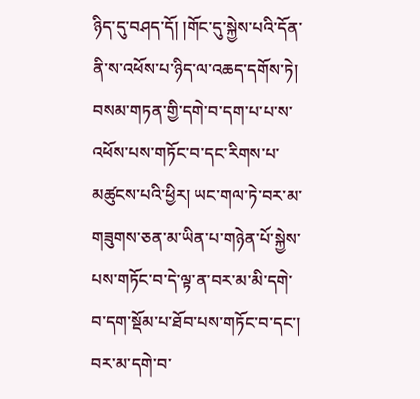ཉིད་དུ་བཤད་དོ། །གོང་དུ་སྐྱེས་པའི་དོན་ནི་ས་འཕོས་པ་ཉིད་ལ་འཆད་དགོས་ཏེ། བསམ་གཏན་གྱི་དགེ་བ་དག་པ་པ་ས་འཕོས་པས་གཏོང་བ་དང་རིགས་པ་མཚུངས་པའི་ཕྱིར། ཡང་གལ་ཏེ་བར་མ་གཟུགས་ཅན་མ་ཡིན་པ་གཉེན་པོ་སྐྱེས་པས་གཏོང་བ་དེ་ལྟ་ན་བར་མ་མི་དགེ་བ་དག་སྡོམ་པ་ཐོབ་པས་གཏོང་བ་དང་། བར་མ་དགེ་བ་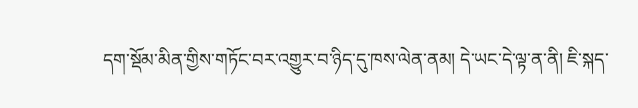དག་སྡོམ་མིན་གྱིས་གཏོང་བར་འགྱུར་བ་ཉིད་དུ་ཁས་ལེན་ནམ། དེ་ཡང་དེ་ལྟ་ན་ནི། ཇི་སྐད་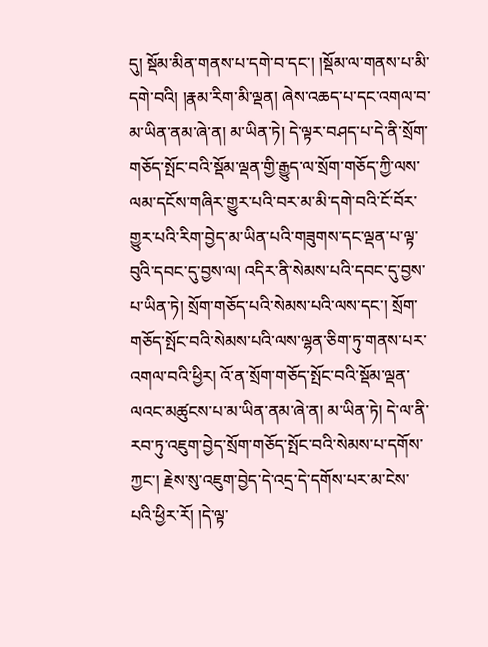དུ། སྡོམ་མིན་གནས་པ་དགེ་བ་དང་། །སྡོམ་ལ་གནས་པ་མི་དགེ་བའི། །རྣམ་རིག་མི་ལྡན། ཞེས་འཆད་པ་དང་འགལ་བ་མ་ཡིན་ནམ་ཞེ་ན། མ་ཡིན་ཏེ། དེ་ལྟར་བཤད་པ་དེ་ནི་སྲོག་གཅོད་སྤོང་བའི་སྡོམ་ལྡན་གྱི་རྒྱུད་ལ་སྲོག་གཅོད་ཀྱི་ལས་ལམ་དངོས་གཞིར་གྱུར་པའི་བར་མ་མི་དགེ་བའི་ངོ་བོར་གྱུར་པའི་རིག་བྱེད་མ་ཡིན་པའི་གཟུགས་དང་ལྡན་པ་ལྟ་བུའི་དབང་དུ་བྱས་ལ། འདིར་ནི་སེམས་པའི་དབང་དུ་བྱས་པ་ཡིན་ཏེ། སྲོག་གཅོད་པའི་སེམས་པའི་ལས་དང་། སྲོག་གཅོད་སྤོང་བའི་སེམས་པའི་ལས་ལྷན་ཅིག་ཏུ་གནས་པར་འགལ་བའི་ཕྱིར། འོ་ན་སྲོག་གཅོད་སྤོང་བའི་སྡོམ་ལྡན་ལའང་མཚུངས་པ་མ་ཡིན་ནམ་ཞེ་ན། མ་ཡིན་ཏེ། དེ་ལ་ནི་རབ་ཏུ་འཇུག་བྱེད་སྲོག་གཅོད་སྤོང་བའི་སེམས་པ་དགོས་ཀྱང་། རྗེས་སུ་འཇུག་བྱེད་དེ་འདྲ་དེ་དགོས་པར་མ་ངེས་པའི་ཕྱིར་རོ། །དེ་ལྟ་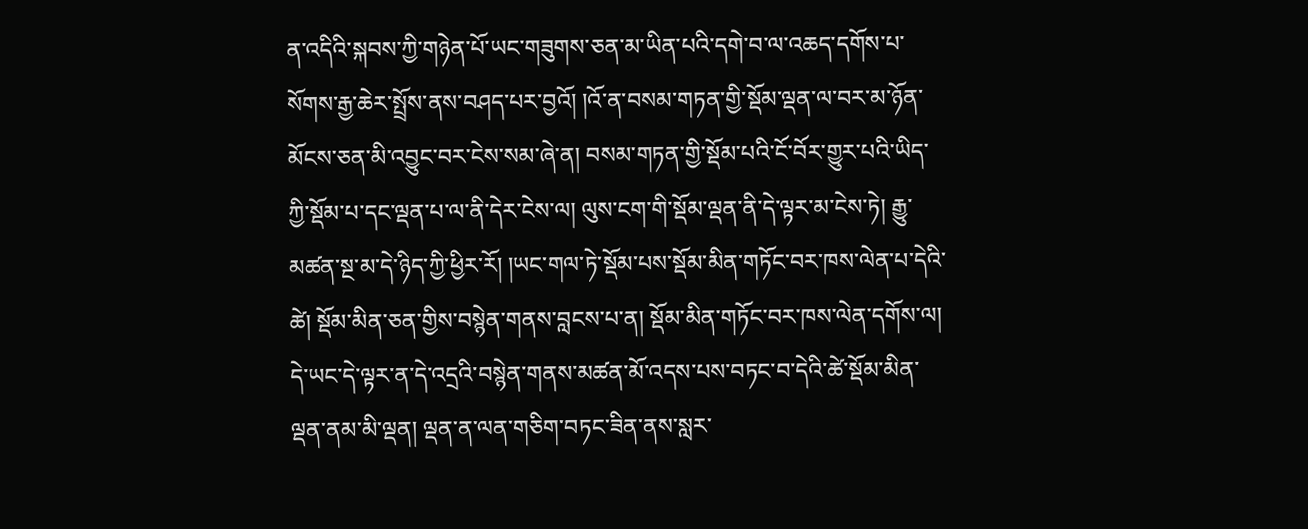ན་འདིའི་སྐབས་ཀྱི་གཉེན་པོ་ཡང་གཟུགས་ཅན་མ་ཡིན་པའི་དགེ་བ་ལ་འཆད་དགོས་པ་སོགས་རྒྱ་ཆེར་སྤྲོས་ནས་བཤད་པར་བྱའོ། །འོ་ན་བསམ་གཏན་གྱི་སྡོམ་ལྡན་ལ་བར་མ་ཉོན་མོངས་ཅན་མི་འབྱུང་བར་ངེས་སམ་ཞེ་ན། བསམ་གཏན་གྱི་སྡོམ་པའི་ངོ་བོར་གྱུར་པའི་ཡིད་ཀྱི་སྡོམ་པ་དང་ལྡན་པ་ལ་ནི་དེར་ངེས་ལ། ལུས་ངག་གི་སྡོམ་ལྡན་ནི་དེ་ལྟར་མ་ངེས་ཏེ། རྒྱུ་མཚན་སྔ་མ་དེ་ཉིད་ཀྱི་ཕྱིར་རོ། །ཡང་གལ་ཏེ་སྡོམ་པས་སྡོམ་མིན་གཏོང་བར་ཁས་ལེན་པ་དེའི་ཚེ། སྡོམ་མིན་ཅན་གྱིས་བསྙེན་གནས་བླངས་པ་ན། སྡོམ་མིན་གཏོང་བར་ཁས་ལེན་དགོས་ལ། དེ་ཡང་དེ་ལྟར་ན་དེ་འདྲའི་བསྙེན་གནས་མཚན་མོ་འདས་པས་བཏང་བ་དེའི་ཚེ་སྡོམ་མིན་ལྡན་ནམ་མི་ལྡན། ལྡན་ན་ལན་གཅིག་བཏང་ཟིན་ནས་སླར་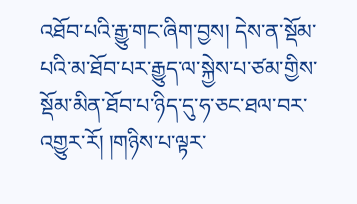འཐོབ་པའི་རྒྱུ་གང་ཞིག་བྱས། དེས་ན་སྡོམ་པའི་མ་ཐོབ་པར་རྒྱུད་ལ་སྐྱེས་པ་ཙམ་གྱིས་སྡོམ་མིན་ཐོབ་པ་ཉིད་དུ་ཧ་ཅང་ཐལ་བར་འགྱུར་རོ། །གཉིས་པ་ལྟར་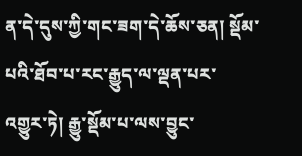ན་དེ་དུས་ཀྱི་གང་ཟག་དེ་ཆོས་ཅན། སྡོམ་པའི་ཐོབ་པ་རང་རྒྱུད་ལ་ལྡན་པར་འགྱུར་ཏེ། རྒྱུ་སྡོམ་པ་ལས་བྱུང་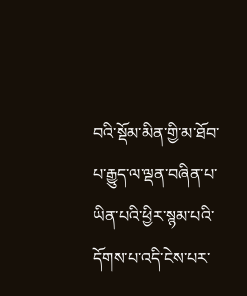བའི་སྡོམ་མིན་གྱི་མ་ཐོབ་པ་རྒྱུད་ལ་ལྡན་བཞིན་པ་ཡིན་པའི་ཕྱིར་སྙམ་པའི་དོགས་པ་འདི་ངེས་པར་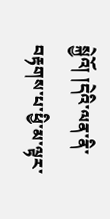སྐྱེའོ། །དེའི་ལན་ནི་བརྟགས་པ་ཕྱི་མ་ལྟར་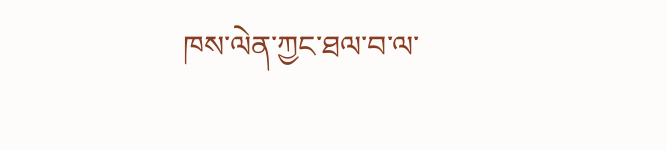ཁས་ལེན་ཀྱང་ཐལ་བ་ལ་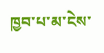ཁྱབ་པ་མ་ངེས་